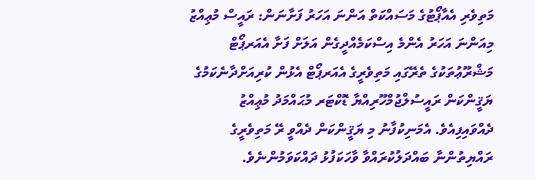މަތިވެރި އެއާޕޯޓުގެ މަސައްކަތް އަންނަ އަހަރު ފަށާނަން: ރައީސް މުޢިއްޒު
މިއަންނަ އަހަރު އެންމެ އިސްކަމެއްދީގެން އަލަށް ފަށާ އެއަރޕޯޓް މަޝްރޫޢުތަކުގެ ތެރޭގައި މަތިވެރީގެ އެއަރޕޯޓް އެޅުން ކުރިއަށްދާނެކަމުގެ ޔަޤީންކަން ރައީސުލްޖުމްހޫރިއްޔާ ޑޮކްޓަރ މުޙައްމަދު މުޢިއްޒު ދެއްވައިފިއެވެ. އެމަނިކުފާނު މި ޔަޤީންކަން ދެއްވީ ރޭ މަތިވެރީގެ ރައްޔިތުންނާ ބައްދަލުކުރައްވާ ވާހަކަފުޅު ދައްކަވަމުންނެވެ.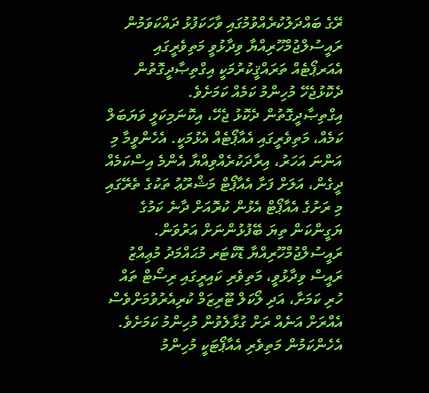ރޭގެ ބައްދަލުކުރެއްވުމުގައި ވާހަކަފުޅު ދައްކަވަމުން ރައީސުލްޖުމްހޫރިއްޔާ ވިދާޅުވީ މަތިވެރީގައި އެއަރޕޯޓެއް ތަރައްޤީކުރުމަކީ އިގްތިޞާދީގޮތުން ދެކޮޅުޖެހޭ މުހިންމު ކަމެއް ކަމަށެވެ.
އިގްތިޞާދީގޮތުން ދެކޮޅު ޖެހޭ، އިކޮނަމިކަލީ ވަޔަބަލް ކަމެއް، މަތިވެރީގައި އެއާޕޯޓެއް އެޅުމަކީ. އެހެންވީމާ މި އަންނަ އަހަރު، އިރާދަކުރެއްވިއްޔާ އެންމެ އިސްކަމެއް ދީގެން، އަލަށް ފަށާ އެއާޕޯޓް މަޝްރޫޢު ތަކުގެ ތެރޭގައި މި ރަށުގެ އެއާޕޯޓް އެޅުން ކުރޮއަށް ދާނެ ކަމުގެ ޔަގީންކަން ތިޔަ ބޭފުޅުންނަށް އަރުވަން.
ރައީސުލްޖުމްހޫރިއްޔާ ޑޮކްޓަރ މުޙައްމަދު މުޢިއްޒު
ރައީސް ވިދާޅުވީ، މަތިވެރި ކައިރީގައި ރިސޯޓް ތައް ހުރި ކަމަށާ، އަދި ލޯކަލް ޓޫރިޒަމް ކުރިއެރުވުމަށްވެސް އެއްރަށް އަނެއް ރަށް ގުޅާލެވުން މުހިންމު ކަމަށެވެ. އެހެންކަމުން މަތިވެރި އެއާޕޯޓަކީ މުހިންމު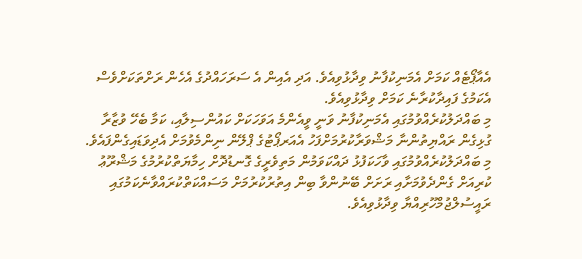އެއާޕޯޓެއް ކަމަށް އެމަނިކުފާނު ވިދާޅުވިއެވެ. އަދި އެއިން އެ ސަރަހައްދުގެ އެހެން ރަށްތަކަށްވެސް އެކަމުގެ ފައިދާކުރާނެ ކަމަށް ވިދާޅުވިއެވެ.
މި ބައްދަލުކުރެއްވުމުގައި އެމަނިކުފާނު ވަނީ ވީއެންމެ އަވަހަކަށް ކައުންސިލާއި، ކަމާ ބެހޭ ވުޒާރާ ގުޅިގެން ރައްޔިތުންނާ މަޝްވަރާކުރުމަށްފަހު އެއަރޕޯޓުގެ ޕްލޭން ނިންމެވުމަށް އެދިވަޑައިގެންފައެވެ.
މި ބައްދަލުކުރެއްވުމުގައި ވާހަކަފުޅު ދައްކަވަމުން މަތިވެރީގެ ގޮނޑުދޮށް ހިމާޔަތްކުރުމުގެ މަޝްރޫޢު ކުރިއަށް ގެންދެވުމަށާއި ރަށަށް ބޭނުންވާ ބިން އިތުރުކުރުމަށް މަސައްކަތްކުރައްވާނެކަމުގައި ރައީސުލްޖުމްހޫރިއްޔާ ވިދާޅުވިއެވެ.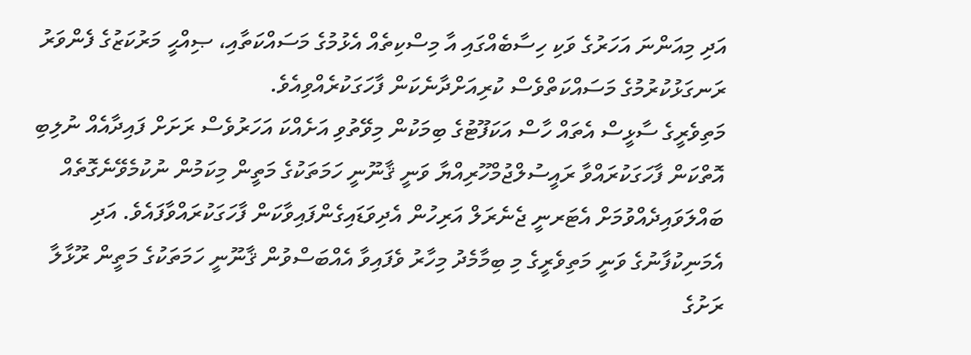އަދި މިއަންނަ އަހަރުގެ ވަކި ހިސާބެއްގައި އާ މިސްކިތެއް އެޅުމުގެ މަސައްކަތާއި، ޞިއްޙީ މަރުކަޒުގެ ފެންވަރު ރަނގަޅުކުރުމުގެ މަސައްކަތްވެސް ކުރިއަށްދާނެކަން ފާހަގަކުރެއްވިއެވެ.
މަތިވެރީގެ ސާޅީސް އެތައް ހާސް އަކަފޫޓުގެ ބިމަކުން މިވޭތުވި އަށެއްކަ އަހަރުވެސް ރަށަށް ފައިދާއެއް ނުލިބި އޮތްކަން ފާހަގަކުރައްވާ ރައީސުލްޖުމްހޫރިއްޔާ ވަނީ ޤާނޫނީ ހަމަތަކުގެ މަތީން މިކަމުން ނުކުމެވޭނެގޮތެއް ބައްލަވައިދެއްވުމަށް އެޓަރނީ ޖެނެރަލް އަރިހުން އެދިވަޑައިގެންފައިވާކަން ފާހަގަކުރައްވާފައެވެ. އަދި އެމަނިކުފާނުގެ ވަނީ މަތިވެރީގެ މި ބިމާމެދު މިހާރު ވެފައިވާ އެއްބަސްވުން ޤާނޫނީ ހަމަތަކުގެ މަތީން ރޫޅާލާ ރަށުގެ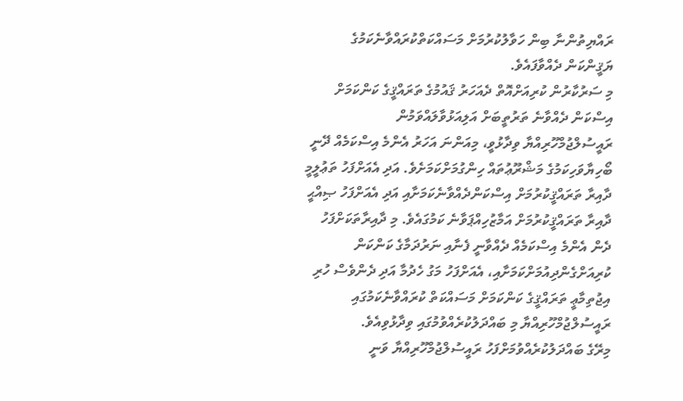ރައްޔިތުންނާ ބިން ހަވާލުކުރުމަށް މަސައްކަތްކުރައްވާނެކަމުގެ ޔަޤީންކަން ދެއްވާފައެވެ.
މި ސަރުކާރުން ކުރިއަށްއޮތް ދެއަހަރު ޤައުމުގެ ތަރައްޤީގެ ކަންކަމަށް އިސްކަން ދެއްވާނެ ތަރުތީބަށް އަލިއަޅުވާލައްވަމުން ރައީސުލްޖުމްހޫރިއްޔާ ވިދާޅުވީ، މިއަންނަ އަހަރު އެންމެ އިސްކަމެއް ދޭނީ ބޯހިޔާވަހިކަމުގެ މަޝްރޫޢުތައް ހިންގުމަށްކަމަށެވެ. އަދި އެއަށްފަހު ތަޢުލީމީ ދާއިރާ ތަރައްޤީކުރުމަށް އިސްކަންދެއްވާނެކަމަށާއި އަދި އެއަށްފަހު ޞިއްޙީ ދާއިރާ ތަރައްޤީކުރުމަށް އަމާޒުހިއްޕަވާނެ ކަމުގައެވެ. މި ދާއިރާތަކަށްފަހު ދެން އެންމެ އިސްކަމެއް ދެއްވާނީ ފެނާއި ނަރުދަމާގެ ކަންކަން ކުރިއަށްގެންދިއުމަށްކަމަށާއި، އެއަށްފަހު މަގު ހެދުމާ އަދި ދެންވެސް ހުރި އިޖުތިމާޢީ ތަރައްޤީގެ ކަންކަމަށް މަސައްކަތް ކުރައްވާނެކަމުގައި ރައީސުލްޖުމްހޫރިއްޔާ މި ބައްދަލުކުރެއްވުމުގައި ވިދާޅުވިއެވެ.
މިރޭގެ ބައްދަލުކުރެއްވުމަށްފަހު ރައީސުލްޖުމްހޫރިއްޔާ ވަނީ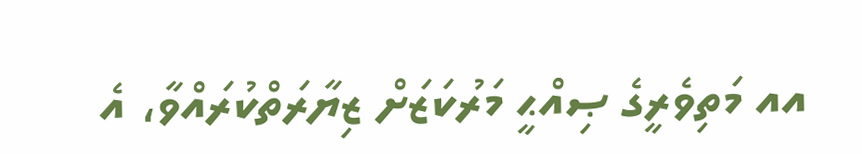އއ މަތިވެރީގެ ޞިއްޙީ މަރުކަޒަށް ޒިޔާރަތްކުރައްވާ، އެ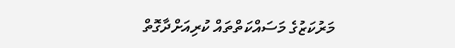މަރުކަޒުގެ މަސައްކަތްތައް ކުރިއަށްދާގޮތް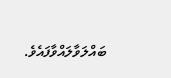ބައްލަވާލައްވާފައެވެ.